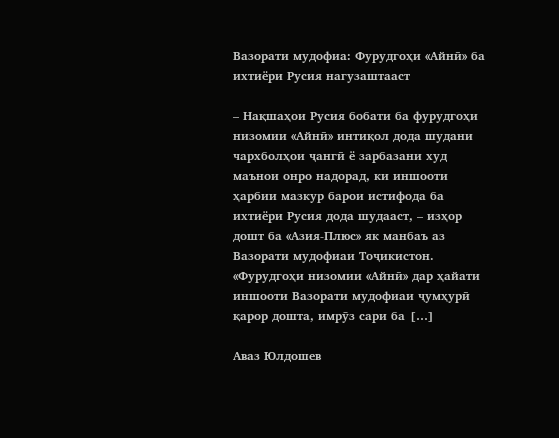Вазорати мудофиа: Фурудгоҳи «Айнӣ» ба ихтиёри Русия нагузаштааст

– Нақшаҳои Русия бобати ба фурудгоҳи низомии «Айнӣ» интиқол дода шудани чархболҳои ҷангӣ ё зарбазани худ маънои онро надорад, ки иншооти ҳарбии мазкур барои истифода ба ихтиёри Русия дода шудааст, – изҳор дошт ба «Азия-Плюс» як манбаъ аз Вазорати мудофиаи Тоҷикистон. «Фурудгоҳи низомии «Айнӣ» дар ҳайати иншооти Вазорати мудофиаи ҷумҳурӣ қарор дошта, имрӯз сари ба […]

Аваз Юлдошев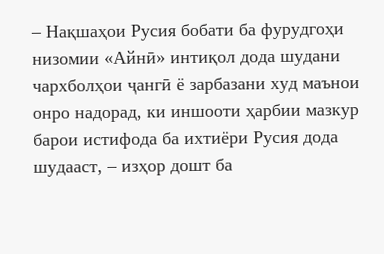– Нақшаҳои Русия бобати ба фурудгоҳи низомии «Айнӣ» интиқол дода шудани чархболҳои ҷангӣ ё зарбазани худ маънои онро надорад, ки иншооти ҳарбии мазкур барои истифода ба ихтиёри Русия дода шудааст, – изҳор дошт ба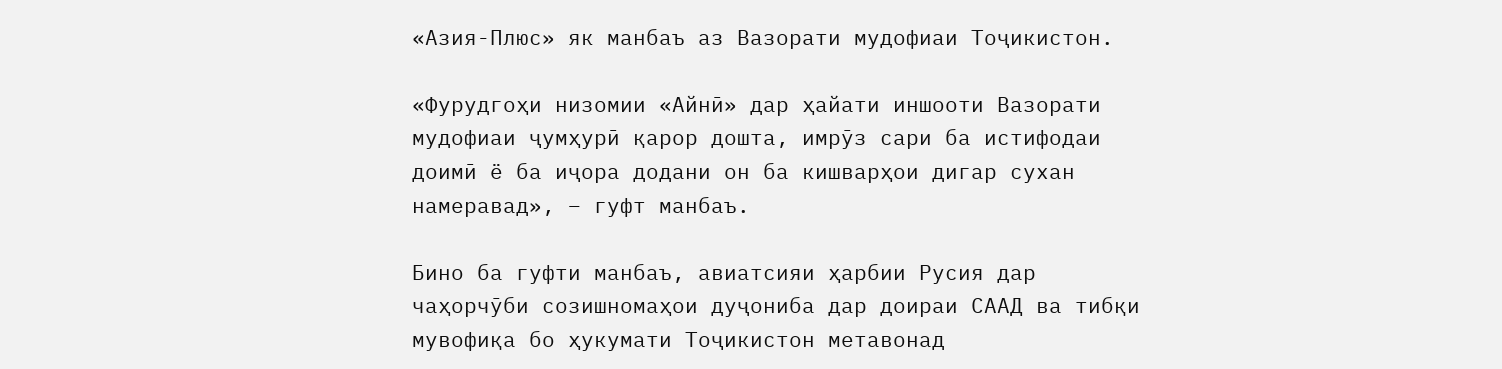«Азия-Плюс» як манбаъ аз Вазорати мудофиаи Тоҷикистон.

«Фурудгоҳи низомии «Айнӣ» дар ҳайати иншооти Вазорати мудофиаи ҷумҳурӣ қарор дошта, имрӯз сари ба истифодаи доимӣ ё ба иҷора додани он ба кишварҳои дигар сухан намеравад», – гуфт манбаъ.

Бино ба гуфти манбаъ, авиатсияи ҳарбии Русия дар чаҳорчӯби созишномаҳои дуҷониба дар доираи СААД ва тибқи мувофиқа бо ҳукумати Тоҷикистон метавонад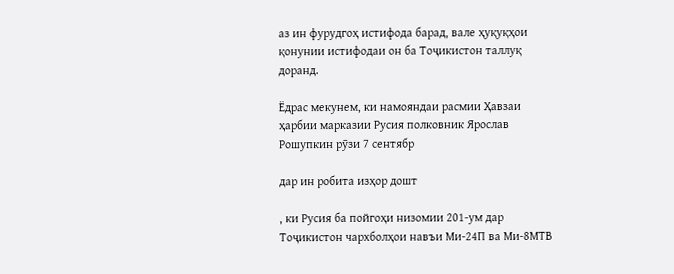аз ин фурудгоҳ истифода барад, вале ҳуқуқҳои қонунии истифодаи он ба Тоҷикистон таллуқ доранд.

Ёдрас мекунем, ки намояндаи расмии Ҳавзаи ҳарбии марказии Русия полковник Ярослав Рошупкин рӯзи 7 сентябр

дар ин робита изҳор дошт

, ки Русия ба пойгоҳи низомии 201-ум дар Тоҷикистон чархболҳои навъи Ми-24П ва Ми-8МТВ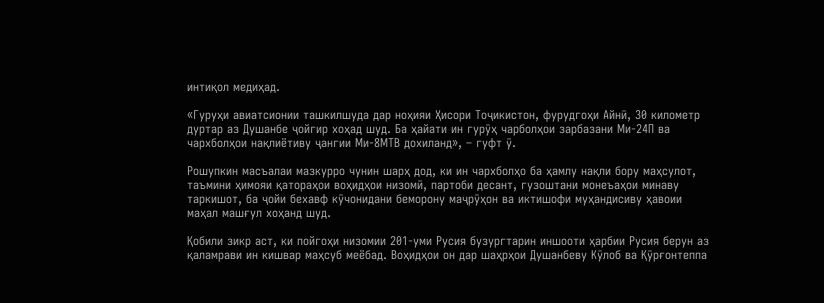интиқол медиҳад.

«Гуруҳи авиатсионии ташкилшуда дар ноҳияи Ҳисори Тоҷикистон, фурудгоҳи Айнӣ, 30 километр дуртар аз Душанбе ҷойгир хоҳад шуд. Ба ҳайати ин гурӯҳ чарболҳои зарбазани Ми-24П ва чархболҳои нақлиётиву ҷангии Ми-8МТВ дохиланд», – гуфт ӯ.

Рошупкин масъалаи мазкурро чунин шарҳ дод, ки ин чархболҳо ба ҳамлу нақли бору маҳсулот, таъмини ҳимояи қатораҳои воҳидҳои низомӣ, партоби десант, гузоштани монеъаҳои минаву таркишот, ба ҷойи бехавф кӯчонидани беморону маҷрӯҳон ва иктишофи муҳандисиву ҳавоии маҳал машғул хоҳанд шуд.

Қобили зикр аст, ки пойгоҳи низомии 201-уми Русия бузургтарин иншооти ҳарбии Русия берун аз қаламрави ин кишвар маҳсуб меёбад. Воҳидҳои он дар шаҳрҳои Душанбеву Кӯлоб ва Қӯрғонтеппа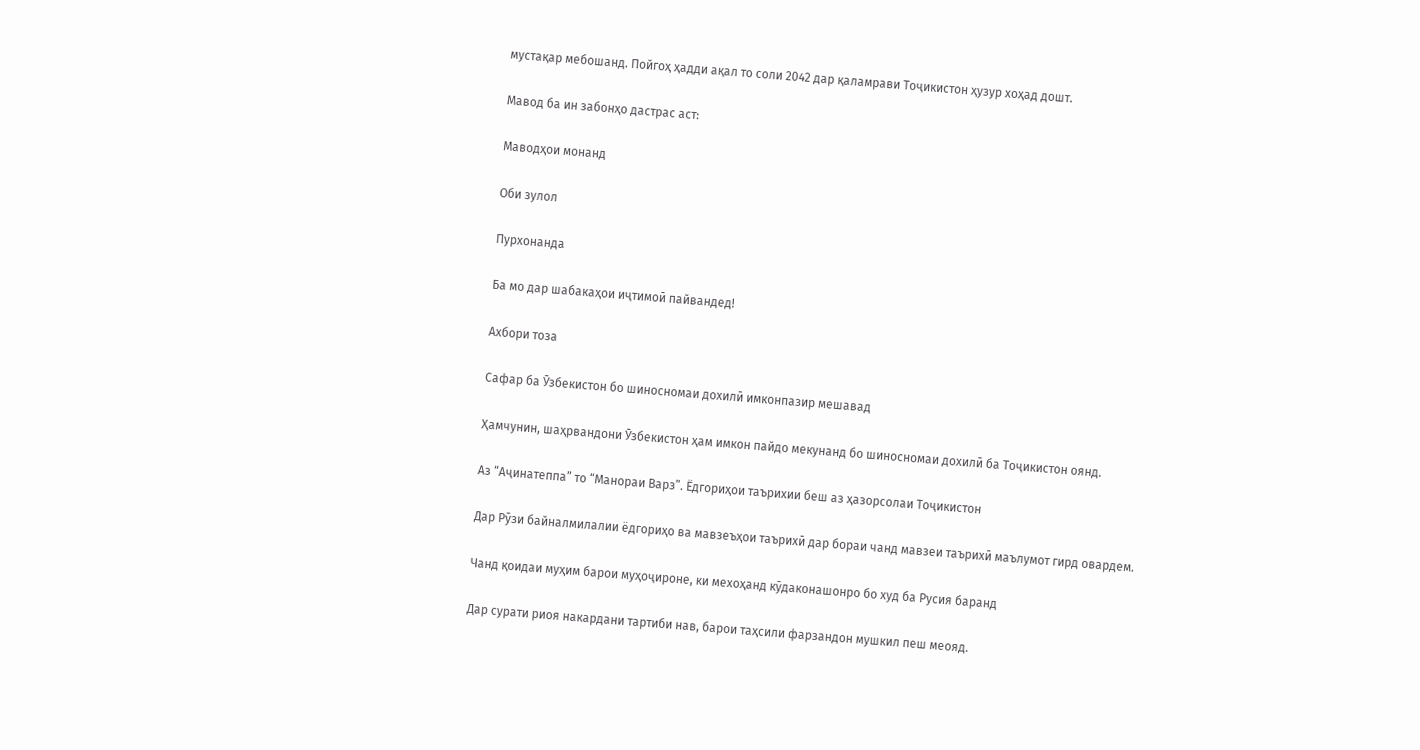мустақар мебошанд. Пойгоҳ ҳадди ақал то соли 2042 дар қаламрави Тоҷикистон ҳузур хоҳад дошт.

Мавод ба ин забонҳо дастрас аст:

Маводҳои монанд

Оби зулол

Пурхонанда

Ба мо дар шабакаҳои иҷтимоӣ пайвандед!

Ахбори тоза

Сафар ба Ӯзбекистон бо шиносномаи дохилӣ имконпазир мешавад

Ҳамчунин, шаҳрвандони Ӯзбекистон ҳам имкон пайдо мекунанд бо шиносномаи дохилӣ ба Тоҷикистон оянд.

Аз “Аҷинатеппа” то “Манораи Варз”. Ёдгориҳои таърихии беш аз ҳазорсолаи Тоҷикистон

Дар Рӯзи байналмилалии ёдгориҳо ва мавзеъҳои таърихӣ дар бораи чанд мавзеи таърихӣ маълумот гирд овардем.

Чанд қоидаи муҳим барои муҳоҷироне, ки мехоҳанд кӯдаконашонро бо худ ба Русия баранд

Дар сурати риоя накардани тартиби нав, барои таҳсили фарзандон мушкил пеш меояд.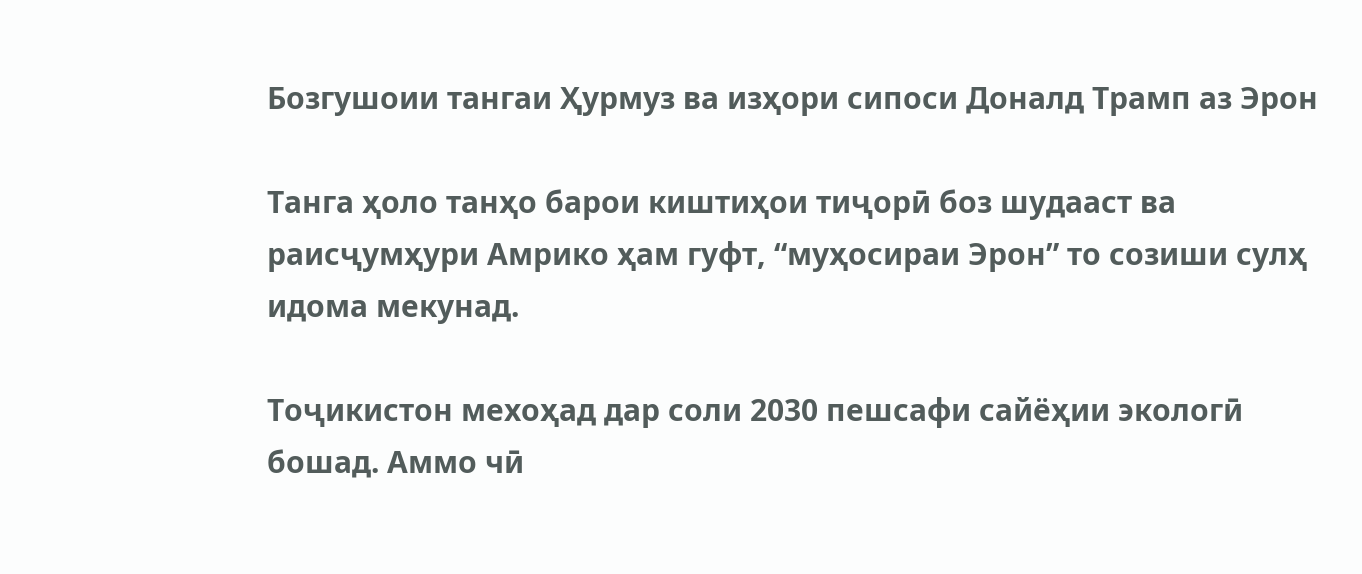Бозгушоии тангаи Ҳурмуз ва изҳори сипоси Доналд Трамп аз Эрон

Танга ҳоло танҳо барои киштиҳои тиҷорӣ боз шудааст ва раисҷумҳури Амрико ҳам гуфт, “муҳосираи Эрон” то созиши сулҳ идома мекунад.

Тоҷикистон мехоҳад дар соли 2030 пешсафи сайёҳии экологӣ бошад. Аммо чӣ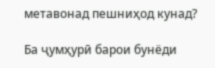метавонад пешниҳод кунад?

Ба ҷумҳурӣ барои бунёди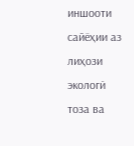иншооти сайёҳии аз лиҳози экологӣ тоза ва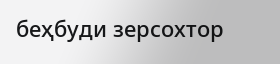беҳбуди зерсохтор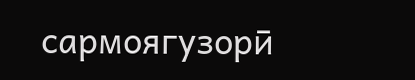сармоягузорӣ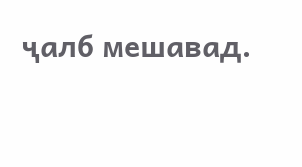ҷалб мешавад.